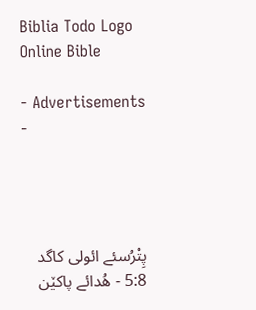Biblia Todo Logo
Online Bible

- Advertisements -




پِتْرُسئے ائولی کاگد 5:8 - هُدائے پاکێن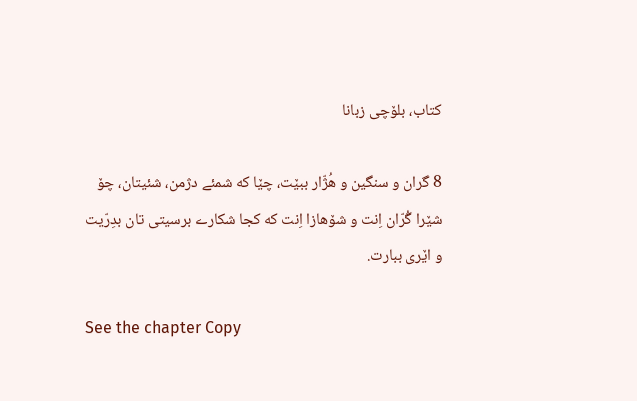کتاب، بلۆچی زبانا

8 گران و سنگین و هُژّار ببێت، چێا که شمئے دژمن، شئیتان، چۆ شێرا گُرّان اِنت و شۆهازا اِنت که کجا شکارے برسیتی تان بدِرّیت و اێری ببارت.

See the chapter Copy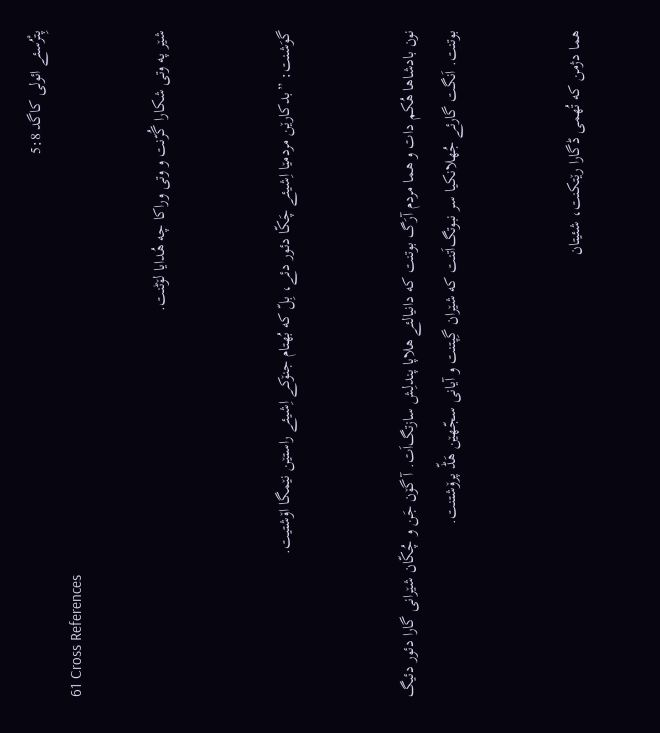پِتْرُسئے ائولی کاگد 5:8
61 Cross References

شێر په وتی شکارا گُرّنت و وتی وراکا چه هُدایا لۆٹنت.


گوَشنت: ”بدکارێن مردمێا اِشیئے چَکّا دئور دئے، بِلّ که بُهتام جنۆکے اِشیئے راستێن نێمگا اۆشتیت.


نون بادشاها هُکم دات و هما مردم آرَگ بوتنت که دانیالئے هلاپا پندلِش سازتگ‌اَت. آ گۆن جَن و چُکّان شێرانی گارا دئور دئیگ بوتنت. اَنگت گارئے جُهلانکیا سر نبوتگ‌اَتنت که شێران گِپتنت و آیانی سجّهێن هَڈّ پرۆشتنت.


هما دژمن که تُهمی ڈگارا رێتکنت، شئیتان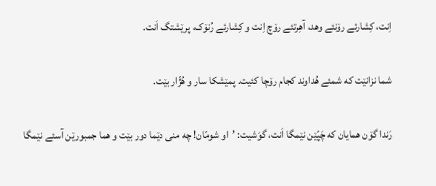اِنت، کِشارئے رۆنئے وهد، آهِرتئے رۆچ اِنت و کِشارئے رُنۆک، پرێشتگ اَنت.


شما نزانێت که شمئے هُداوند کجام رۆچا کئیت. پمێشکا سار و هُژّار بێت.


رَندا گۆن همایان که چَپّێن نێمگا اَنت، گوَشیت: ’او شومّان! چه منی دێما دور بێت و هما جمبورێن آسئے نێمگا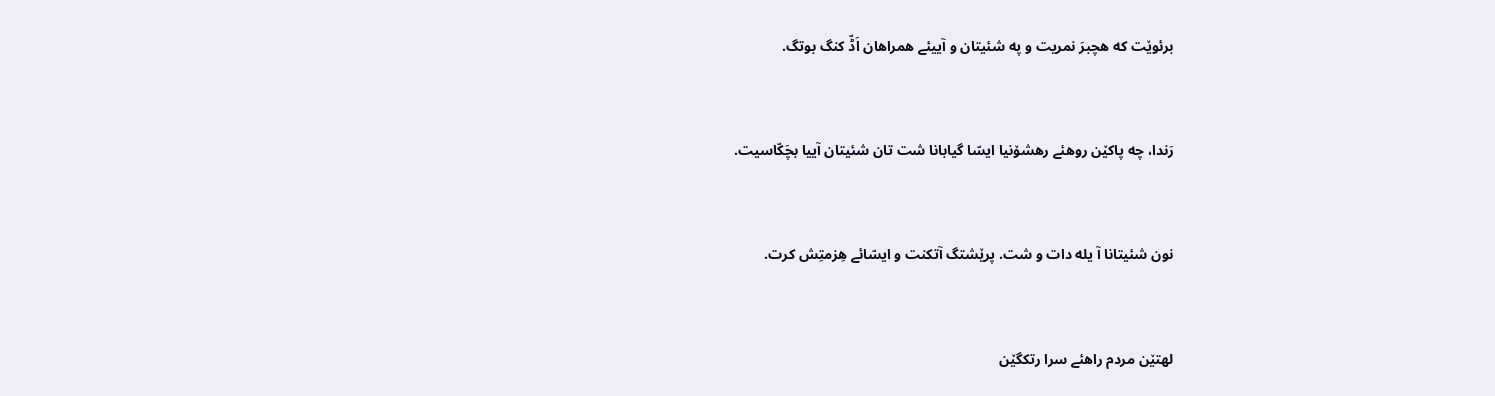برئوێت که هچبرَ نمریت و په شئیتان و آییئے همراهان اَڈّ کنگ بوتگ.


رَندا، چه پاکێن روهئے رهشۆنیا ایسّا گیابانا شت تان شئیتان آییا بچَکّاسیت.


نون شئیتانا آ یله دات و شت. پرێشتگ آتکنت و ایسّائے هِزمتِش کرت.


لهتێن مردم راهئے سرا رتکگێن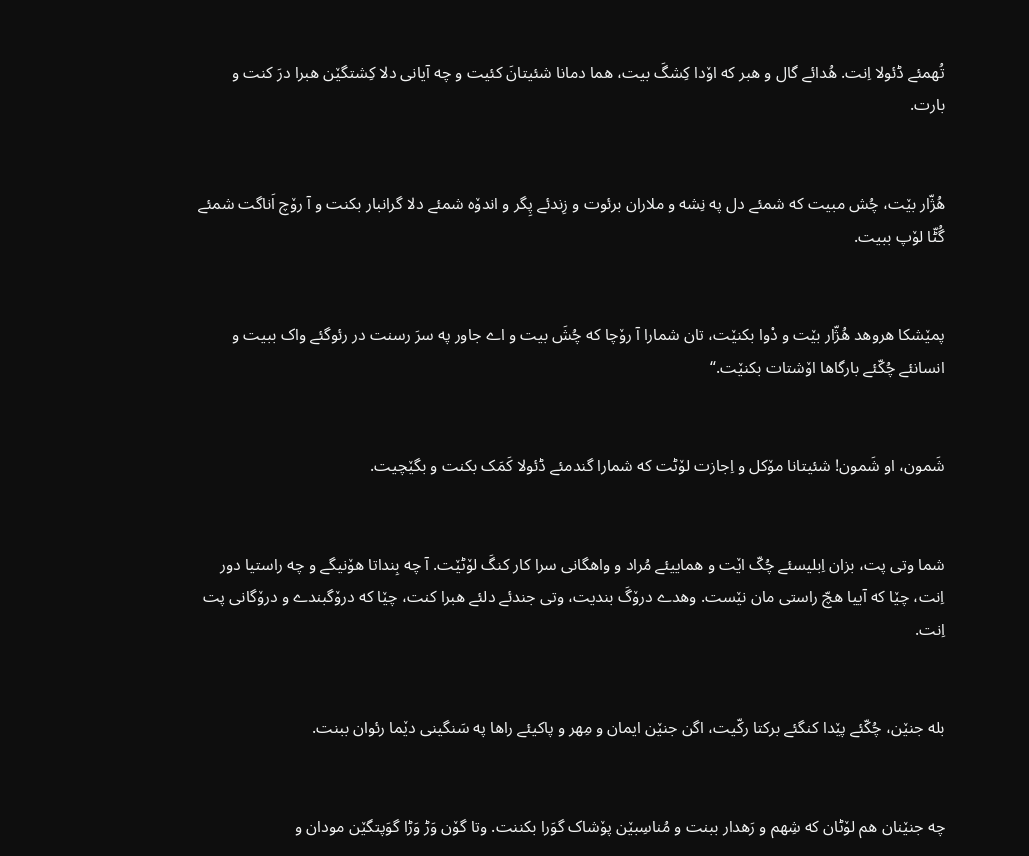تُهمئے ڈئولا اِنت. هُدائے گال و هبر که اۆدا کِشگَ بیت، هما دمانا شئیتانَ کئیت و چه آیانی دلا کِشتگێن هبرا درَ کنت و بارت.


هُژّار بێت، چُش مبیت که شمئے دل په نِشه و ملاران برئوت و زِندئے پِگر و اندۆه شمئے دلا گرانبار بکنت و آ رۆچ اَناگت شمئے گُٹّا لۆپ ببیت.


پمێشکا هروهد هُژّار بێت و دْوا بکنێت، تان شمارا آ رۆچا که چُشَ بیت و اے جاور په سرَ رسنت در رئوگئے واک ببیت و انسانئے چُکّئے بارگاها اۆشتات بکنێت.“


شَمون، او شَمون! شئیتانا مۆکل و اِجازت لۆٹت که شمارا گندمئے ڈئولا کَمَک بکنت و بگێچیت.


شما وتی پت، بزان اِبلیسئے چُکّ اێت و هماییئے مُراد و واهگانی سرا کار کنگَ لۆٹێت. آ چه بِنداتا هۆنیگے و چه راستیا دور اِنت، چێا که آییا هچّ راستی مان نێست. وهدے درۆگَ بندیت، وتی جندئے دلئے هبرا کنت، چێا که درۆگبندے و درۆگانی پت اِنت.


بله جنێن، چُکّئے پێدا کنگئے برکتا رکّیت، اگن جنێن ایمان و مِهر و پاکیئے راها په سَنگینی دێما رئوان ببنت.


چه جنێنان هم لۆٹان که شِهم و رَهدار ببنت و مُناسِبێن پۆشاک گوَرا بکننت. وتا گۆن وَڑ وَڑا گوَپتگێن مودان و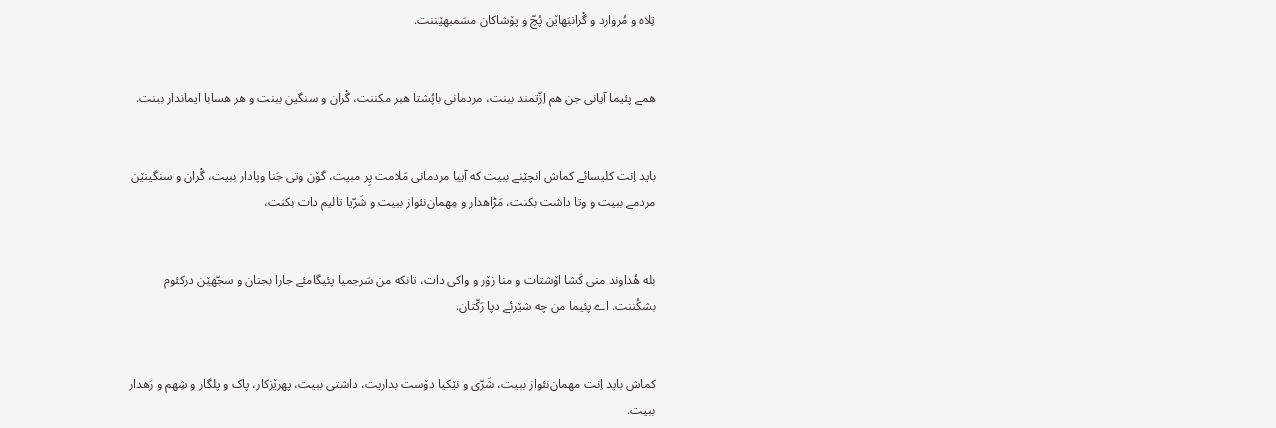تِلاه و مُروارد و گْرانبَهاێن پُچّ و پۆشاکان مسَمبهێننت.


همے پئیما آیانی جن هم اِزّتمند ببنت، مردمانی باپُشتا هبر مکننت، گْران و سنگین ببنت و هر هسابا ایماندار ببنت.


باید اِنت کلیسائے کماش انچێنے ببیت که آییا مردمانی مَلامت پِر مبیت، گۆن وتی جَنا وپادار ببیت، گْران و سنگینێن مردمے ببیت و وتا داشت بکنت، مَڑاهدار و مِهمان‌نئواز ببیت و شَرّیا تالیم دات بکنت،


بله هُداوند منی کَشا اۆشتات و منا زۆر و واکی دات، تانکه من سَرجمیا پئیگامئے جارا بجنان و سجّهێن درکئوم بشکُننت. اے پئیما من چه شێرئے دپا رَکّتان.


کماش باید اِنت مهمان‌نئواز ببیت، شَرّی و نێکیا دۆست بداریت، داشتی ببیت، پهرێزکار، پاک و پلگار و شِهم و رَهدار ببیت.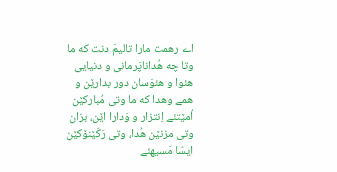اے رهمت مارا تالیمَ دنت که ما وتا چه هُداناپَرمانی و دنیایی هئوا و هئوَسان دور بدارێن و همے وهدا که ما وتی مُبارکێن اُمێتئے اِنتزار و وَدارا اێن، بزان وتی مزنێن هُدا، وتی رَکّێنۆکێن ایسّا مَسیهئے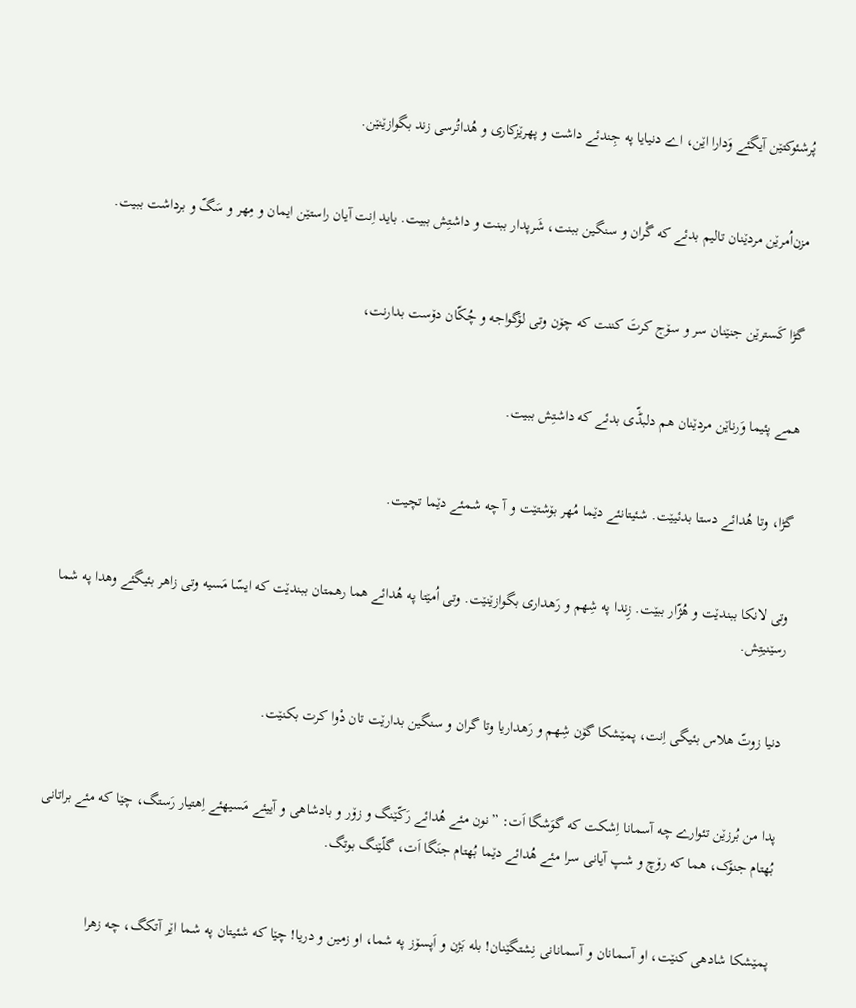پُرشئوکتێن آیگئے وَدارا اێن، اے دنیایا په جِندئے داشت و پهرێزکاری و هُداتُرسی زند بگوازێنێن.


مزن‌اُمرێن مردێنان تالیم بدئے که گْران و سنگین ببنت، شَرپدار ببنت و داشتِش ببیت. باید اِنت آیان راستێن ایمان و مِهر و سَگّ و برداشت ببیت.


گڑا کَسترێن جنێنان سر و سۆج کرتَ کننت که چۆن وتی لۆگواجه و چُکّان دۆست بدارنت،


همے پئیما وَرناێن مردێنان هم دلبڈّی بدئے که داشتِش ببیت.


گڑا، وتا هُدائے دستا بدئیێت. شئیتانئے دێما مُهر بۆشتێت و آ چه شمئے دێما تچیت.


وتی لانکا ببندێت و هُژّار ببێت. زِندا په شِهم و رَهداری بگوازێنێت. وتی اُمێتا په هُدائے هما رهمتان ببندێت که ایسّا مَسیه وتی زاهر بئیگئے وهدا په شما رسێنیتِش.


دنیا زوتّ هلاس بئیگی اِنت، پمێشکا گۆن شِهم و رَهداریا وتا گران و سنگین بدارێت تان دْوا کرت بکنێت.


پدا من بُرزێن تئوارے چه آسمانا اِشکت که گوَشگا اَت: ”نون مئے هُدائے رَکّێنگ و زۆر و بادشاهی و آییئے مَسیهئے اِهتیار رَستگ، چێا که مئے براتانی بُهتام جنۆک، هما که رۆچ و شپ آیانی سرا مئے هُدائے دێما بُهتام جنَگا اَت، گلّێنگ بوتگ.


پمێشکا شادهی کنێت، او آسمانان و آسمانانی نِشتگێنان! بله بَژن و اَپسۆز په شما، او زمین و دریا! چێا که شئیتان په شما اێر آتکگ، چه زهرا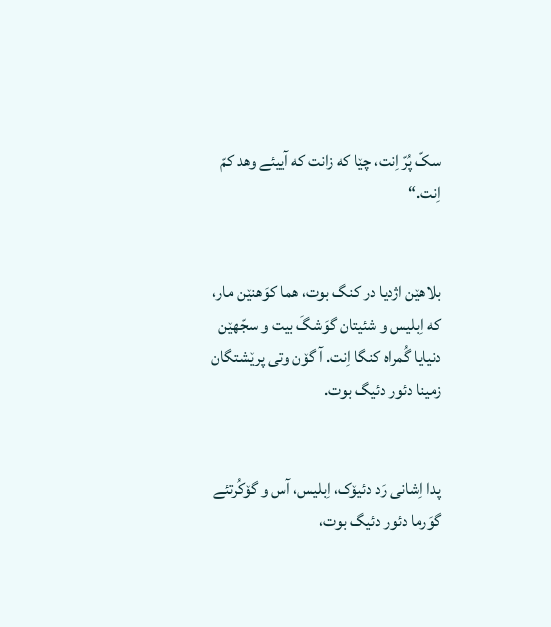سکّ پُرّ اِنت، چێا که زانت که آییئے وهد کمّ اِنت.“


بلاهێن اژدیا در کنگ بوت، هما کوَهنێن مار، که اِبلیس و شئیتان گوَشگَ بیت و سجّهێن دنیایا گُمراه کنگا اِنت. آ گۆن وتی پرێشتگان زمینا دئور دئیگ بوت.


پدا اِشانی رَد دئیۆک، اِبلیس، آس و گۆکُرتئے گوَرما دئور دئیگ بوت،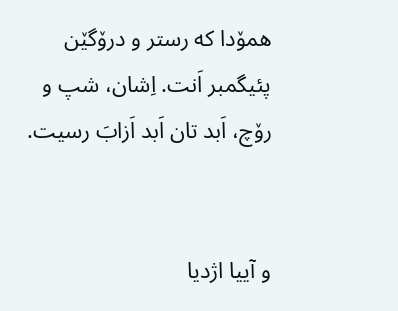همۆدا که رستر و درۆگێن پئیگمبر اَنت. اِشان، شپ و رۆچ، اَبد تان اَبد اَزابَ رسیت.


و آییا اژدیا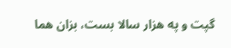گپت و په هزار سالا بست، بزان هما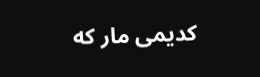کدیمی مار که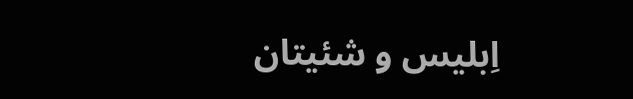اِبلیس و شئیتان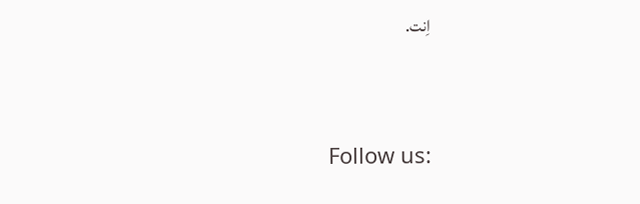اِنت.


Follow us: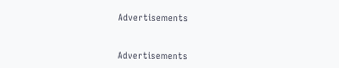Advertisements


Advertisements